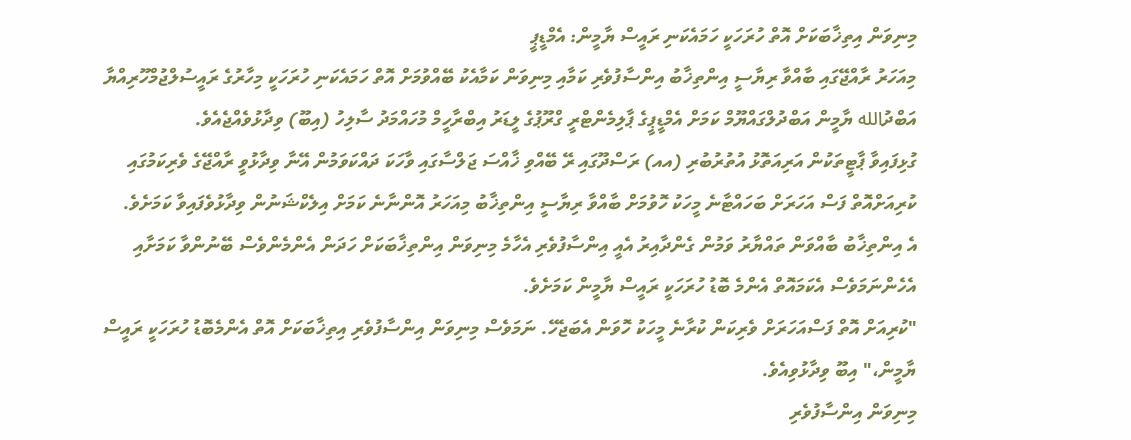މިނިވަން އިތިޚާބަކަށް އޮތް ހުރަހަކީ ހަމައެކަނި ރައީސް ޔާމީން: އެމްޑީޕީ
މިއަހަރު ރާއްޖޭގައި ބާއްވާ ރިޔާސީ އިންތިޚާބު އިންސާފުވެރި ކަމާއި މިނިވަން ކަމާއެކު ބޭއްވުމަށް އޮތް ހަމައެކަނި ހުރަހަކީ މިހާރުގެ ރައީސުލްޖުމްހޫރިއްޔާ އަބްދުالله ޔާމީން އަބްދުލްގައްޔޫމް ކަމަށް އެމްޑީޕީގެ ޕާލިމެންޓްރީ ގްރޫޕުގެ ލީޑަރު އިބްރާހީމް މުހައްމަދު ސާލިހު (އިބޫ) ވިދާޅުވެއްޖެއެވެ.
ގުޅިފައިވާ ޕާޓީތަކުން އަރިއަތޮޅު އުތުރުބުރި (އއ) ރަސްދޫގައި ރޭ ބޭއްވި ޚާއްސަ ޖަލްސާގައި ވާހަކަ ދައްކަވަމުން އޭނާ ވިދާޅުވީ ރާއްޖޭގެ ވެރިކަމުގައި ކުރިއަށްއޮތް ފަސް އަހަރަށް ބަހައްޓާނެ މީހަކު ހޮވުމަށް ބާއްވާ ރިޔާސީ އިންތިޚާބު މިއަހަރު އޮންނާނެ ކަމަށް އިލެކްޝަނުން ވިދާޅުވެފައިވާ ކަމަށެވެ.
އެ އިންތިޚާބު ބާއްވަން ތައްޔާރު ވަމުން ގެންދާއިރު އެއީ އިންސާފުވެރި އެހާމެ މިނިވަން އިންތިޚާބަކަށް ހަދަން އެންމެންވެސް ބޭނުންވާ ކަމަށާއި އެހެންނަމަވެސް އެކަމައޮތް އެންމެ ބޮޑު ހުރަހަކީ ރައީސް ޔާމީން ކަމަށެވެ.
"ކުރިއަށް އޮތް ފަސްއަހަރަށް ވެރިކަން ކުރާނެ މީހަކު ހޮވަން އެބަޖެހޭ. ނަމަވެސް މިނިވަން އިންސާފުވެރި އިތިޚާބަކަށް އޮތް އެންމެބޮޑު ހުރަހަކީ ރައީސް ޔާމީން،" އިބޫ ވިދާޅުވިއެވެ.
މިނިވަން އިންސާފުވެރި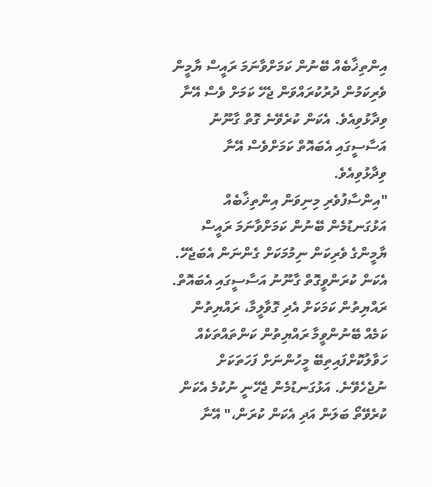އިންތިޚާބެއް ބޭނުން ކަމަށްވާނަމަ ރައީސް ޔާމީން ވެރިކަމުން ދުރުކުރައްވަން ޖެހޭ ކަމަށް ވެސް އޭނާ ވިދާޅުވިއެވެ. އެކަން ކުރެވޭނެ ގޮތް ގާނޫނު އަސާސީގައި އެބައޮތް ކަމަށްވެސް އޭނާ ވިދާޅުވިއެވެ.
"އިންސާފުވެރި މިނިވަން އިންތިޚާބެއް އަޅުގަނޑުމެން ބޭނުން ކަމަށްވާނަމަ ރައީސް ޔާމީންގެ ވެރިކަން ނިމުމަކަށް ގެންނަން އެބަޖެހޭ. އެކަން ކުރަންވީގޮތް ގާނޫނު އަސާސީގައި އެބައޮތް. ރައްޔިތުން ކަމަކަށް އެދި ގޮވާލީމާ، ރައްޔިތުން ކަމެއް ބޭނުންވީމާ ރައްޔިތުން ކަންތައްތަކެއް ހަވާލުކޮށްފައިތިބޭ މީހުންނަށް ފަހަތަކަށް ނުޖެހެވޭނެ. އަޅުގަނޑުމެން ޖެހޭނީ ނުކުމެ އެކަން ކުރެވޭތޯ ބަލަން އަދި އެކަން ކުރަން،" އޭނާ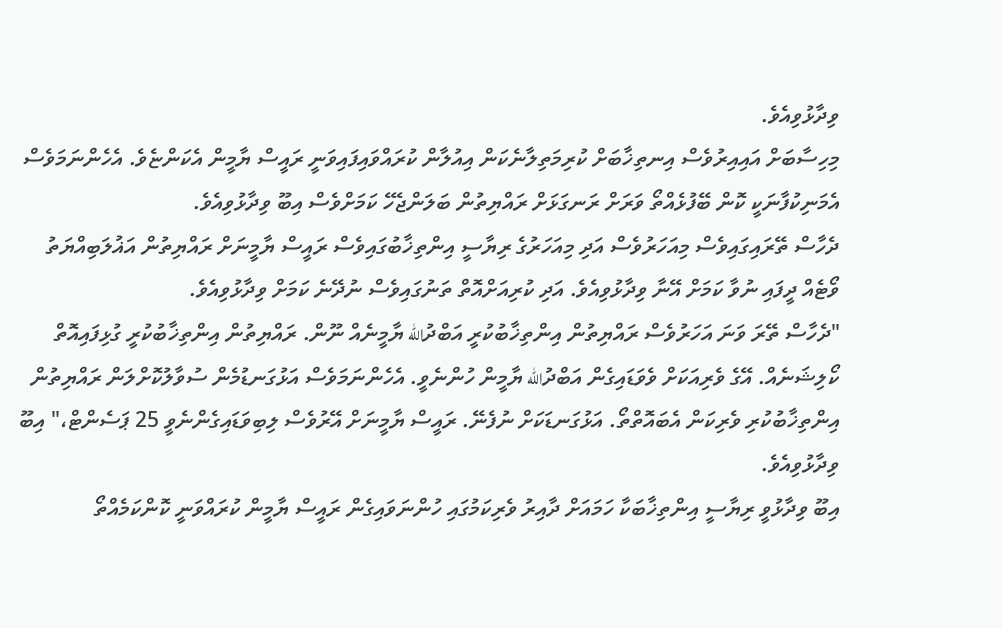ވިދާޅުވިއެވެ.
މިހިސާބަށް އައިއިރުވެސް އިނތިޚާބަށް ކުރިމަތިލާނެކަން އިއުލާން ކުރައްވައިފައިވަނީ ރައީސް ޔާމީން އެކަންޏެވެ. އެހެންނަމަވެސް އެމަނިކުފާނަކީ ކޮން ބޭފުޅެއްތޯ ވަރަށް ރަނގަޅަށް ރައްޔިތުން ބަލަންޖެހޭ ކަމަށްވެސް އިބޫ ވިދާޅުވިއެވެ.
ދެހާސް ތޭރައިގައިވެސް މިއަހަރުވެސް އަދި މިއަހަރުގެ ރިޔާސީ އިންތިޚާބުގައިވެސް ރައީސް ޔާމީނަށް ރައްޔިތުން އަޣުލަބިއްޔަތު ވޯޓެއް ދީފައި ނުވާ ކަމަށް އޭނާ ވިދާޅުވިއެވެ. އަދި ކުރިއަށްއޮތް ތަނުގައިވެސް ނުދޭނެ ކަމަށް ވިދާޅުވިއެވެ.
"ދެހާސް ތޭރަ ވަނަ އަހަރުވެސް ރައްޔިތުން އިންތިޚާބުކުރީ އަބްދުالله ޔާމީނެއް ނޫން. ރައްޔިތުން އިންތިޚާބުކުރީ ގުޅިފައިއޮތް ކޯލިޝަނެއް. އޭގެ ވެރިއަކަށް ވެވަޑައިގެން އަބްދުالله ޔާމީން ހުންނެވީ. އެހެންނަމަވެސް އަޅުގަނޑުމެން ސުވާލުކޮށްލަން ރައްޔިތުން އިންތިޚާބުކުރި ވެރިކަން އެބައޮތްތޯ. އަޅުގަނޑަކަށް ނުފެނޭ. ރައީސް ޔާމީނަށް އޭރުވެސް ލިބިވަޑައިގެންނެވީ 25 ޕަސެންޓް،" އިބޫ ވިދާޅުވިއެވެ.
އިބޫ ވިދާޅުވީ ރިޔާސީ އިންތިޚާބަކާ ހަމައަށް ދާއިރު ވެރިކަމުގައި ހުންނަވައިގެން ރައީސް ޔާމީން ކުރައްވަނީ ކޮންކަމެއްތޯ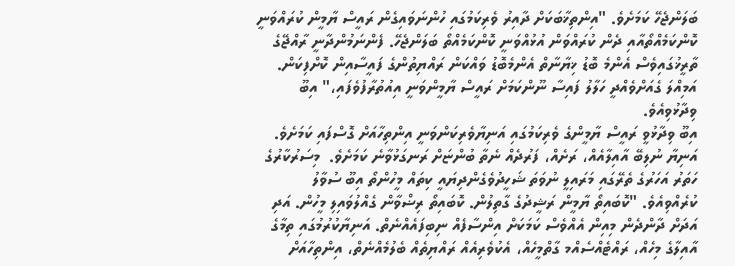ބަލަންޖެހޭ ކަމަށެވެ. "އިންތިޚާބަކަށް ދާއިރު ވެރިކަމުގައި ހުންނަވައިގެން ރައީސް ޔާމީން ކުރައްވަނީ ކޮންކަމެއްތޯއާއި ދެން ކުރައްވަން އުޅުއްވަނީ ކޮންކަމެއްތޯ ބަލަންޖެހޭ. ފެންނަމުންދާނީ ރާއްޖޭގެ ތާރީޚުގައިވެސް އެންމެ ބޮޑު ޚިޔާނާތް އެންމެބޮޑު ވައްކަން ރައްޔިތުންގެ ފައީސާއިން ކޮށްފިކަން. އަމިއްލަ ގެއަށްވެއްދީ ހަލާލު ފައިސާ ނޫންކަމަށް ރައީސް ޔާމީންވަނީ އިއުތުރާފުވެފައި،" އިބޫ ވިދާޅުވިއެވެ.
އިބޫ ވިދާޅުވީ ރައީސް ޔާމީންގެ ވެރިކަމުގައި އަނިޔާވެރިކަންވަނީ އިންތިހާއަށް ގޮސްފައި ކަމަށެވެ. އަނިޔާ ނުލިބޭ އާއިލާއެއް، ރަށެއް، ފަރުދެއް ނެތާ ބުންޏަށް ރަނގަޅުވާނެ ކަމަށެވެ.  މިސަރުކާރުގެ ހަތަރު އަހަރުގެ ތެރޭގައި މަރައިލީ ނުވަތަ ޝަހީދުވެގެންދިޔައީ ކިތައް މީހުންތޯ އިބޫ ސުވާލު ކުރެއްވިއެވެ. "ކޮބައިތޯ ޔާމީން ރަޝީދުގެ ގާތިލުން. ކޮބައިތޯ ރިޟްވާން ގެއްލުވައިލި މީހުން. އަދި އަދަށް ދާންދެން މިއިން އެއްވެސް ކަމަކަށް އިންސާފެއް ނިބިފައެއްނެތް. އަނިޔާކުރުމުގައި ތިމާގެ އާއިލާގެ މިހެއް، ރައްޓެއްސެއްމ ގާތްމީހެއް، އެކުވެރިއެއް ރައްޔިތެއް ބެލުމެއްނެތް، އިންތިހާއަށް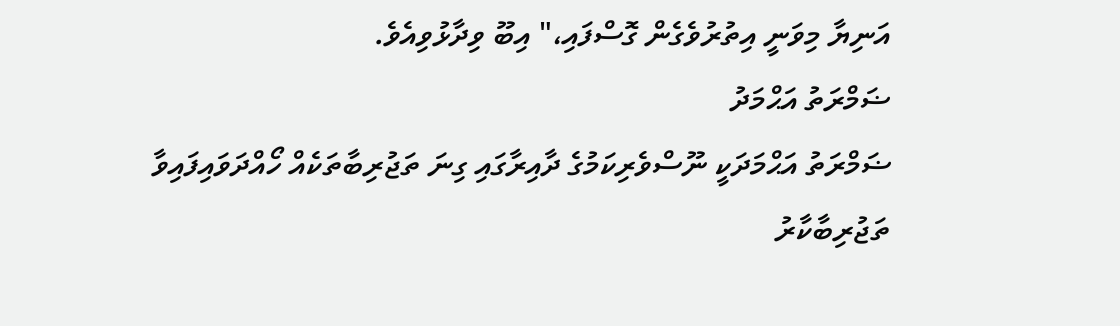އަނިޔާ މިވަނީ އިތުރުވެގެން ގޮސްފައި،" އިބޫ ވިދާޅުވިއެވެ.
ޟަމްރަތު އަޙްމަދު
ޟަމްރަތު އަޙްމަދަކީ ނޫސްވެރިކަމުގެ ދާއިރާގައި ގިނަ ތަޖުރިބާތަކެއް ހޯއްދަވައިފައިވާ ތަޖުރިބާކާރު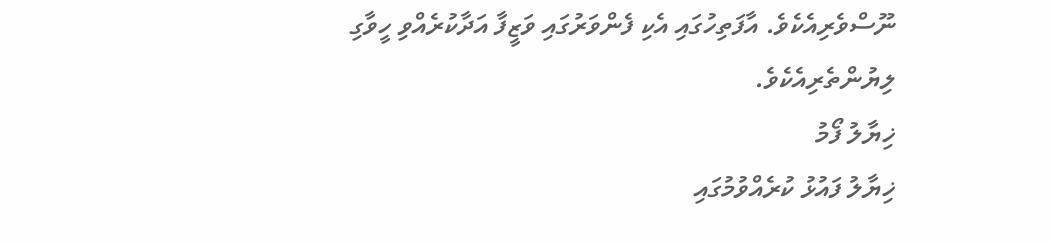ނޫސްވެރިއެކެވެ. އާފަތިހުގައި އެކި ފެންވަރުގައި ވަޒީފާ އަދާކުރެއްވި ހީވާގި ލިޔުންތެރިއެކެވެ.
ޚިޔާލު ފޯމު
ޚިޔާލު ފައުޅު ކުރެއްވުމުގައި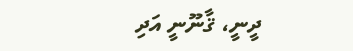ދީނީ، ޤާނޫނީ އަދި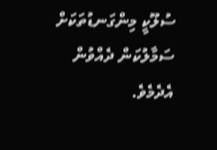ސުލޫކީ މިންގަނޑުތަކަށް ސަމާލުކަން ދެއްވުން އެދެމެވެ.